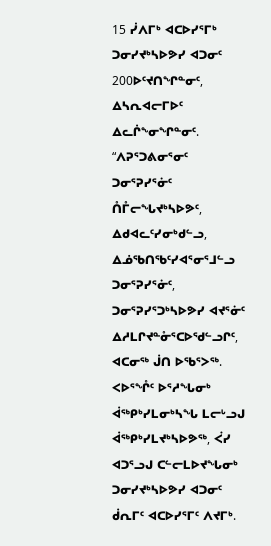15 ᓰᐱᒥᒃ ᐊᑕᐅᓯᕐᒥᒃ ᑐᓂᓯᔪᒃᓴᐅᕗᓯ ᐊᑐᓂᑦ 200ᐅᑦᔪᑎᖏᓐᓂᑦ, ᐃᓴᕆᐊᓕᒥᐅᑦ ᐃᓚᒌᖕᓂᖏᓐᓂᑦ. “ᐱᕈᕐᑐᕕᓂᕐᓂᑦ ᑐᓂᕐᕈᓯᕐᓃᑦ ᑍᒤᓕᖓᔪᒃᓴᐅᕗᑦ, ᐃᑯᐊᓚᑦᓯᓂᒃᑯᓪᓗ, ᐃᓅᖃᑎᖃᑦᓯᐊᕐᓂᕐᒧᓪᓗ ᑐᓂᕐᕈᓯᕐᓃᑦ, ᑐᓂᕐᕈᓯᕐᑐᒃᓴᐅᕗᓯ ᐊᔪᕐᓃᑦ ᐃᓱᒪᒋᔪᓐᓁᕐᑕᐅᖁᓪᓗᒋᑦ, ᐊᑕᓂᖅ ᒎᑎ ᐅᖃᕐᐳᖅ.
ᐸᐅᕐᖎᑦ ᐅᕐᓱᖓᓂᒃ ᐋᖅᑭᒃᓯᒪᓂᒃᓴᖓ ᒪᓕᒡᓗᒍ ᐋᖅᑭᒃᓯᒪᔪᒃᓴᐅᕗᖅ, ᐹᓯ ᐊᑐᕐᓗᒍ ᑕᓪᓕᒪᐅᔪᖓᓂᒃ ᑐᓂᓯᔪᒃᓴᐅᕗᓯ ᐊᑐᓂᑦ ᑰᕆᒥᑦ ᐊᑕᐅᓯᕐᒥᑦ ᐱᔪᒥᒃ.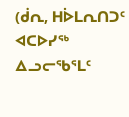(ᑰᕆ, ᕼᐆᒪᕆᑎᑐᑦ ᐊᑕᐅᓯᖅ ᐃᓗᓕᖃᕐᒪᑦ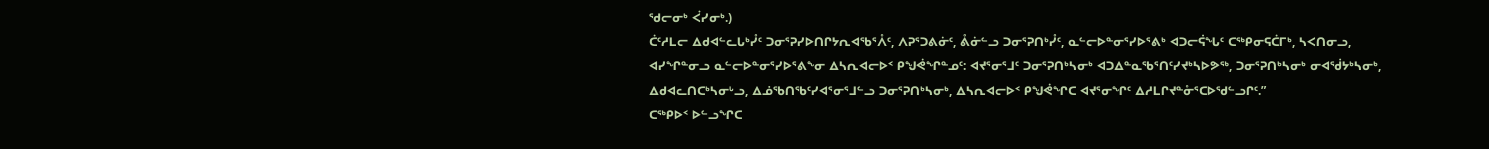ᖁᓕᓂᒃ ᐹᓯᓂᒃ.)
ᑖᑦᓱᒪᓕ ᐃᑯᐊᓪᓚᒐᒃᓮᑦ ᑐᓂᕐᕈᓯᐅᑎᒋᔭᕆᐊᖃᕐᐰᑦ, ᐱᕈᕐᑐᕕᓃᑦ, ᕔᓃᓪᓗ ᑐᓂᕐᕈᑎᒃᓮᑦ, ᓇᓪᓕᐅᓐᓂᕐᓯᐅᕐᕕᒃ ᐊᑐᓕᕌᖓᑦ ᑕᖅᑭᓂᕋᑖᒥᒃ, ᓴᐸᑎᓂᓗ, ᐊᓯᖏᓐᓂᓗ ᓇᓪᓕᐅᓐᓂᕐᓯᐅᕐᕕᖕᓂ ᐃᓴᕆᐊᓕᐅᑉ ᑭᖑᕚᖏᓐᓄᑦ: ᐊᔪᕐᓂᕐᒧᑦ ᑐᓂᕐᕈᑎᒃᓴᓂᒃ ᐊᑐᐃᓐᓇᖃᕐᑎᑦᓯᔪᒃᓴᐅᕗᖅ, ᑐᓂᕐᕈᑎᒃᓴᓂᒃ ᓂᐊᖂᔭᒃᓴᓂᒃ, ᐃᑯᐊᓚᑎᑕᒃᓴᓂᒡᓗ, ᐃᓅᖃᑎᖃᑦᓯᐊᕐᓂᕐᒧᓪᓗ ᑐᓂᕐᕈᑎᒃᓴᓂᒃ, ᐃᓴᕆᐊᓕᐅᑉ ᑭᖑᕚᖏᑕ ᐊᔪᕐᓂᖏᑦ ᐃᓱᒪᒋᔪᓐᓁᕐᑕᐅᖁᓪᓗᒋᑦ.”
ᑕᖅᑭᐅᑉ ᐅᓪᓗᖏᑕ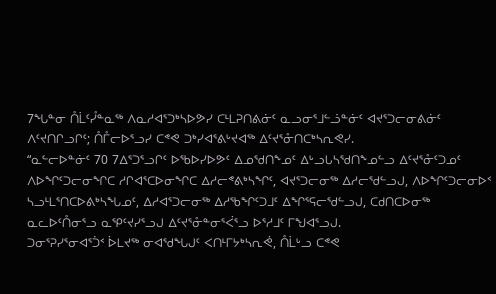7ᖓᓐᓂ ᑍᒫᑦᓮᓐᓇᖅ ᐱᓇᓱᐊᕐᑐᒃᓴᐅᕗᓯ ᑕᒻᒪᕈᑎᕕᓃᑦ ᓇᓗᓂᕐᒧᓪᓘᓐᓃᑦ ᐊᔪᕐᑐᓕᓂᕕᓃᑦ ᐱᑦᔪᑎᒋᓗᒋᑦ; ᑍᒤᓕᐅᕐᓗᓯ ᑕᕝᕙ ᑐᒃᓯᐊᕐᕕᒡᔪᐊᖅ ᐃᑦᔪᕐᓁᑎᑕᒃᓴᕆᕙᓯ.
“ᓇᓪᓕᐅᓐᓃᑦ 70 7ᐃᕐᑐᕐᓗᒋᑦ ᐅᖃᐅᓯᐅᕗᑦ ᐃᓄᖁᑎᖕᓄᑦ ᐃᒡᓗᒐᓴᖁᑎᖕᓄᓪᓗ ᐃᑦᔪᕐᓁᑦᑐᓄᑦ ᐱᐅᖏᑦᑐᓕᓂᖏᑕ ᓱᒋᐊᕐᑕᐅᓂᖏᑕ ᐃᓱᓕᕝᕕᒃᓴᖏᑦ, ᐊᔪᕐᑐᓕᓂᖅ ᐃᓱᓕᖁᓪᓗᒍ, ᐱᐅᖏᑦᑐᓕᓂᐅᑉ ᓴᓗᒻᒪᕐᑎᑕᐅᕕᒃᓴᖓᓄᑦ, ᐃᓱᐊᕐᑐᓕᓂᖅ ᐃᓱᖃᖏᑦᑐᒧᑦ ᐃᖏᕐᕋᓕᖁᓪᓗᒍ, ᑕᑯᑎᑕᐅᓂᖅ ᓇᓚᐅᑦᑍᓂᕐᓗ ᓇᕿᑦᔪᓯᕐᓗᒍ ᐃᑦᔪᕐᓁᓐᓂᕐᐹᕐᓗ ᐅᕐᓱᒧᑦ ᒥᖑᐊᕐᓗᒍ.
ᑐᓂᕐᕈᓯᕐᓂᐊᕐᑑᑉ ᐆᒪᔪᖅ ᓂᐊᖁᖓᒍᑦ ᐸᑎᒻᒥᔭᒃᓴᕆᕚ, ᑍᒫᒡᓗ ᑕᕝᕙ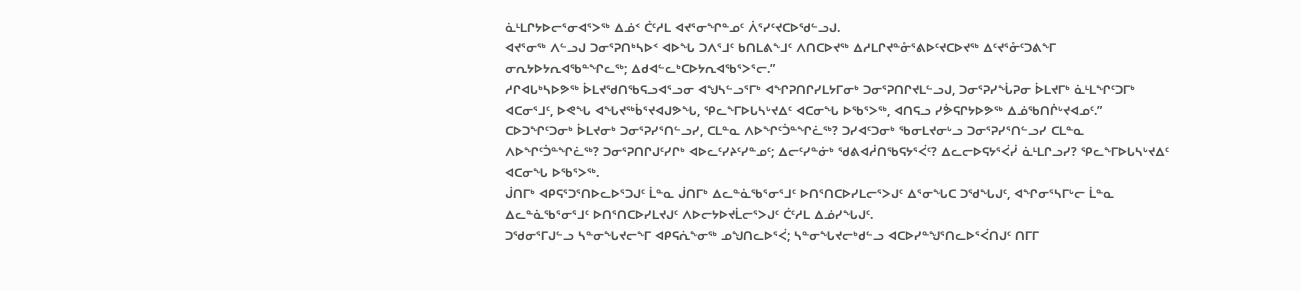ᓈᒻᒪᒋᔭᐅᓕᕐᓂᐊᕐᐳᖅ ᐃᓅᑉ ᑖᑦᓱᒪ ᐊᔪᕐᓂᖏᓐᓄᑦ ᐲᕐᓯᑦᔪᑕᐅᖁᓪᓗᒍ.
ᐊᔪᕐᓂᖅ ᐱᓪᓗᒍ ᑐᓂᕐᕈᑎᒃᓴᐅᑉ ᐊᐅᖓ ᑐᐱᕐᒧᑦ ᑲᑎᒪᕕᖕᒧᑦ ᐱᑎᑕᐅᔪᖅ ᐃᓱᒪᒋᔪᓐᓁᕐᕕᐅᑦᔪᑕᐅᔪᖅ ᐃᑦᔪᕐᓁᑦᑐᕕᖕᒥ ᓂᕆᔭᐅᔭᕆᐊᖃᓐᖏᓚᖅ; ᐃᑯᐊᓪᓚᒃᑕᐅᔭᕆᐊᖃᕐᐳᕐᓕ.”
ᓱᒋᐊᒐᒃᓴᐅᕗᖅ ᐆᒪᔪᖁᑎᖃᕋᓗᐊᕐᓗᓂ ᐊᖑᓴᓪᓗᕐᒥᒃ ᐊᖏᕈᑎᒋᓯᒪᔭᒥᓂᒃ ᑐᓂᕐᕈᑎᒋᔪᒪᓪᓗᒍ, ᑐᓂᕐᕈᓯᖔᕈᓂ ᐆᒪᔪᒥᒃ ᓈᒻᒪᖏᑦᑐᒥᒃ ᐊᑕᓂᕐᒧᑦ, ᐅᕙᖓ ᐊᖓᔪᖅᑳᕐᔪᐊᒍᕗᖓ, ᕿᓚᖕᒥᐅᒐᓴᒡᔪᐃᑦ ᐊᑕᓂᖓ ᐅᖃᕐᐳᖅ, ᐊᑎᕋᓗ ᓯᕘᕋᒋᔭᐅᕗᖅ ᐃᓅᖃᑎᒌᒡᔪᐊᓄᑦ.”
ᑕᐅᑐᖏᑦᑐᓂᒃ ᐆᒪᔪᓂᒃ ᑐᓂᕐᕈᓯᕐᑎᓪᓗᓯ, ᑕᒪᓐᓇ ᐱᐅᖏᑦᑑᓐᖏᓛᖅ? ᑐᓯᐊᑦᑐᓂᒃ ᖃᓂᒪᔪᓂᒡᓗ ᑐᓂᕐᕈᓯᕐᑎᓪᓗᓯ ᑕᒪᓐᓇ ᐱᐅᖏᑦᑑᓐᖏᓛᖅ? ᑐᓂᕐᕈᑎᒋᒍᑦᓯᒋᒃ ᐊᐅᓚᑦᓯᔨᑦᓯᓐᓄᑦ; ᐃᓕᑦᓯᓐᓃᒃ ᖁᕕᐊᓲᑎᖃᕋᔭᕐᐹᑦ? ᐃᓚᓕᐅᕋᔭᕐᐹᓰ ᓈᒻᒪᒋᓗᓯ? ᕿᓚᖕᒥᐅᒐᓴᒡᔪᐃᑦ ᐊᑕᓂᖓ ᐅᖃᕐᐳᖅ.
ᒎᑎᒥᒃ ᐊᑭᕋᕐᑐᕐᑎᐅᓚᐅᕐᑐᒍᑦ ᒫᓐᓇ ᒎᑎᒥᒃ ᐃᓚᓐᓈᖃᕐᓂᕐᒧᑦ ᐅᑎᕐᑎᑕᐅᓯᒪᓕᕐᐳᒍᑦ ᐃᕐᓂᖓᑕ ᑐᖁᖓᒍᑦ, ᐊᖏᓂᕐᓴᒥᒡᓕ ᒫᓐᓇ ᐃᓚᓐᓈᖃᕐᓂᕐᒧᑦ ᐅᑎᕐᑎᑕᐅᓯᒪᔪᒍᑦ ᐱᐅᓕᔭᐅᔪᒫᓕᕐᐳᒍᑦ ᑖᑦᓱᒪ ᐃᓅᓯᖓᒍᑦ.
ᑐᖁᓂᕐᒥᒍᓪᓗ ᓴᓐᓂᖓᔪᓕᖕᒥ ᐊᑭᕋᕇᖕᓂᖅ ᓄᖑᑎᓚᐅᕐᐹ; ᓴᓐᓂᖓᔪᓕᒃᑯᓪᓗ ᐊᑕᐅᓯᓐᖑᕐᑎᓚᐅᕐᐹᑎᒍᑦ ᑎᒥᒥ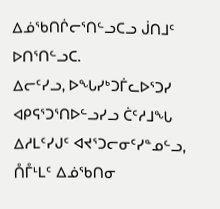ᐃᓅᖃᑎᒌᓕᕐᑎᓪᓗᑕᓗ ᒎᑎᒧᑦ ᐅᑎᕐᑎᓪᓗᑕ.
ᐃᓕᑦᓯᓗ, ᐅᖓᓯᒃᑐᒦᓚᐅᕐᑐᓯ ᐊᑭᕋᕐᑐᕐᑎᐅᓪᓗᓯᓗ ᑖᑦᓱᒧᖓ ᐃᓱᒪᑦᓯᒍᑦ ᐊᔪᕐᑐᓕᓂᑦᓯᓐᓄᓪᓗ,
ᑍᒤᒻᒪᑦ ᐃᓅᖃᑎᓂ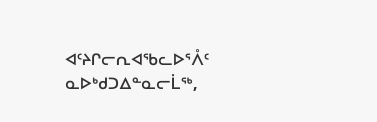ᐊᑦᔨᒋᓕᕆᐊᖃᓚᐅᕐᐰᑦ ᓇᐅᒃᑯᑐᐃᓐᓇᓕᒫᖅ,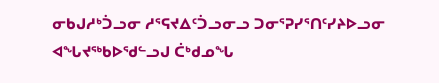ᓂᑲᒍᓱᒃᑑᓗᓂ ᓱᕐᕋᔪᐃᑦᑑᓗᓂᓗ ᑐᓂᕐᕈᓯᕐᑎᑦᓯᔨᐅᓗᓂ ᐊᖓᔪᖅᑲᐅᖁᓪᓗᒍ ᑖᒃᑯᓄᖓ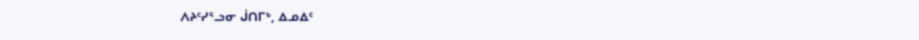ᐱᔨᑦᓯᕐᓗᓂ ᒎᑎᒥᒃ, ᐃᓄᐃᑦ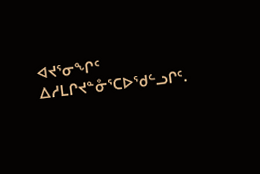ᐊᔪᕐᓂᖏᑦ ᐃᓱᒪᒋᔪᓐᓁᕐᑕᐅᖁᓪᓗᒋᑦ.